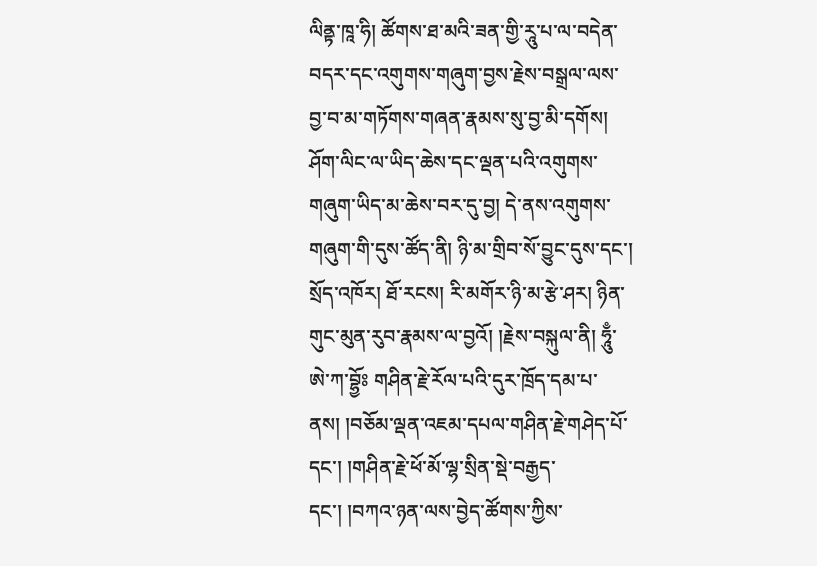ལིནྟ་ཁཱ་ཧི། ཚོགས་ཐ་མའི་ཟན་གྱི་རཱུ་པ་ལ་བདེན་བདར་དང་འགུགས་གཞུག་བྱས་རྗེས་བསྒྲལ་ལས་བྱ་བ་མ་གཏོགས་གཞན་རྣམས་སུ་བྱ་མི་དགོས། ཤོག་ལིང་ལ་ཡིད་ཆེས་དང་ལྡན་པའི་འགུགས་གཞུག་ཡིད་མ་ཆེས་བར་དུ་བྱ། དེ་ནས་འགུགས་གཞུག་གི་དུས་ཚོད་ནི། ཉི་མ་གྲིབ་སོ་བྱུང་དུས་དང་། སྲོད་འཁོར། ཐོ་རངས། རི་མགོར་ཉི་མ་རྩེ་ཤར། ཉིན་གུང་མུན་རུབ་རྣམས་ལ་བྱའོ། །རྗེས་བསྐུལ་ནི། ཧཱུྃ་ཨེ་ཀ་བྷྱོཿ གཤིན་རྗེ་རོལ་པའི་དུར་ཁྲོད་དམ་པ་ནས། །བཅོམ་ལྡན་འཇམ་དཔལ་གཤིན་རྗེ་གཤེད་པོ་དང་། །གཤིན་རྗེ་ཕོ་མོ་ལྷ་སྲིན་སྡེ་བརྒྱད་དང་། །བཀའ་ཉན་ལས་བྱེད་ཚོགས་ཀྱིས་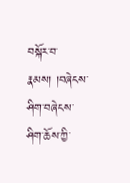བསྐོར་བ་རྣམས། །བཞེངས་ཤིག་བཞེངས་ཤིག་ཆོས་ཀྱི་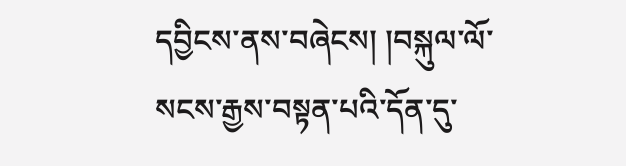དབྱིངས་ནས་བཞེངས། །བསྐུལ་ལོ་སངས་རྒྱས་བསྟན་པའི་དོན་དུ་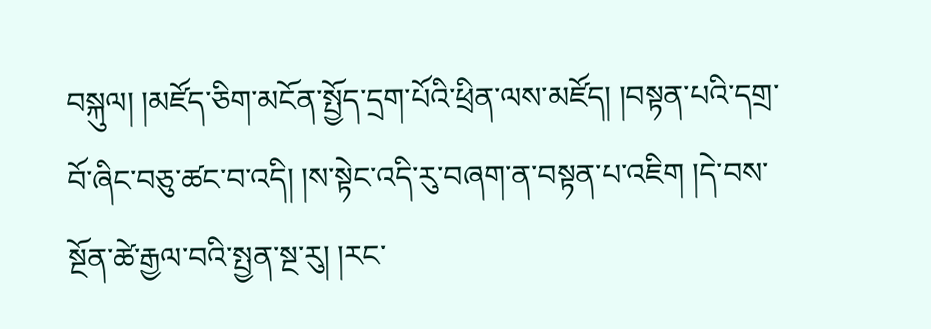བསྐུལ། །མཛོད་ཅིག་མངོན་སྤྱོད་དྲག་པོའི་ཕྲིན་ལས་མཛོད། །བསྟན་པའི་དགྲ་བོ་ཞིང་བཅུ་ཚང་བ་འདི། །ས་སྟེང་འདི་རུ་བཞག་ན་བསྟན་པ་འཇིག །དེ་བས་སྔོན་ཚེ་རྒྱལ་བའི་སྤྱན་སྔ་རུ། །རང་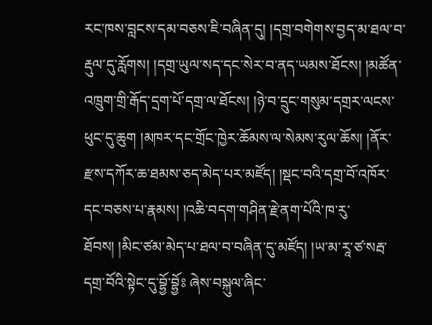རང་ཁས་བླངས་དམ་བཅས་ཇི་བཞིན་དུ། །དགྲ་བགེགས་བྱད་མ་ཐལ་བ་རྡུལ་དུ་རློགས། །དགྲ་ཡུལ་སད་དང་སེར་བ་ནད་ཡམས་ཐོངས། །མཚོན་འཁྲུག་གྲི་རྒོད་དྲག་པོ་དགྲ་ལ་ཐོངས། །ཉེ་བ་དྲུང་གསུམ་དགྲར་ལངས་ཕུང་དུ་ཆུག །མཁར་དང་གྲོང་ཁྱེར་ཆོམས་ལ་སེམས་རུལ་ཆོས། །ནོར་རྫས་དཀོར་ཆ་ཐམས་ཅད་མེད་པར་མཛོད། །སྡང་བའི་དགྲ་བོ་འཁོར་དང་བཅས་པ་རྣམས། །འཆི་བདག་གཤིན་རྗེ་ནག་པོའི་ཁ་རུ་ཐོབས། །མིང་ཙམ་མེད་པ་ཐལ་བ་བཞིན་དུ་མཛོད། །ཡ་མ་རཱ་ཙ་སརྦ་དགྲ་བོའི་སྟེང་དུ་བྷྱོ་བྷྱོཿ ཞེས་བསྐུལ་ཞིང་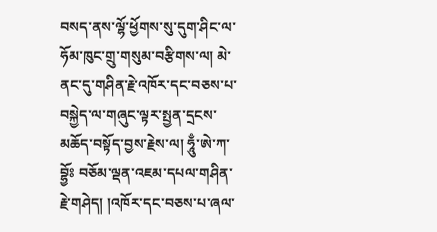བསད་ནས་ལྷོ་ཕྱོགས་སུ་དུག་ཤིང་ལ་ཧོམ་ཁུང་གྲུ་གསུམ་བརྩིགས་ལ། མེ་ནང་དུ་གཤིན་རྗེ་འཁོར་དང་བཅས་པ་བསྐྱེད་ལ་གཞུང་ལྟར་སྤྱན་དྲངས་མཆོད་བསྟོད་བྱས་རྗེས་ལ། ཧཱུྃ་ཨེ་ཀ་བྷྱོཿ བཅོམ་ལྡན་འཇམ་དཔལ་གཤིན་རྗེ་གཤེད། །འཁོར་དང་བཅས་པ་ཞལ་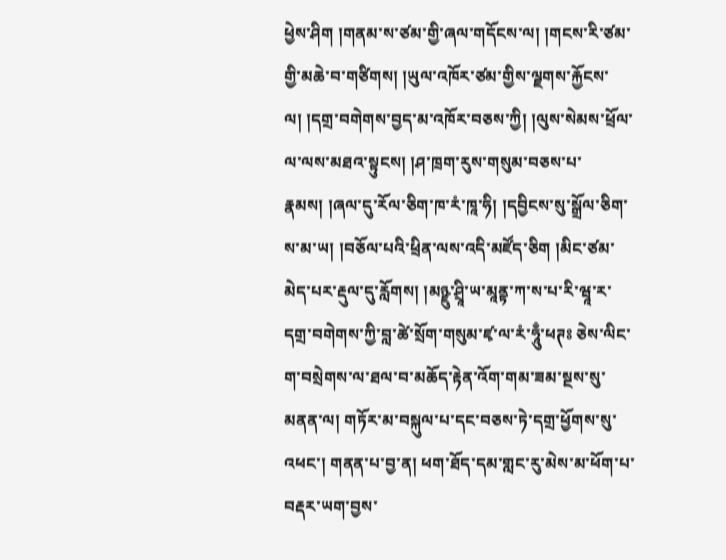ཕྱེས་ཤིག །གནམ་ས་ཙམ་གྱི་ཞལ་གདོངས་ལ། །གངས་རི་ཙམ་གྱི་མཆེ་བ་གཙིགས། །ཡུལ་འཁོར་ཙམ་གྱིས་ལྗགས་རྐྱོངས་ལ། །དགྲ་བགེགས་བྱད་མ་འཁོར་བཅས་ཀྱི། །ལུས་སེམས་ཕྲོལ་ལ་ལས་མཐའ་སྟུངས། །ཤ་ཁྲག་རུས་གསུམ་བཅས་པ་རྣམས། །ཞལ་དུ་རོལ་ཅིག་ཁ་རཾ་ཁཱ་ཧི། །དབྱིངས་སུ་སྒྲོལ་ཅིག་ས་མ་ཡ། །བཅོལ་པའི་ཕྲིན་ལས་འདི་མཛོད་ཅིག །མིང་ཙམ་མེད་པར་རྡུལ་དུ་རློགས། །མཉྫུ་ཤྲཱི་ཡ་མཱནྟ་ཀ་ས་པ་རི་ཝཱ་ར་དགྲ་བགེགས་ཀྱི་བླ་ཚེ་སྲོག་གསུམ་ཛྭ་ལ་རཾ་ཧཱུྃ་ཕཊཿ ཅེས་ལིང་ག་བསྲེགས་ལ་ཐལ་བ་མཆོད་རྟེན་འོག་གམ་ཟམ་སྔས་སུ་མནན་ལ། གཏོར་མ་བསྐུལ་པ་དང་བཅས་ཏེ་དགྲ་ཕྱོགས་སུ་འཕང་། གནན་པ་བྱ་ན། ཕག་ཐོད་དམ་གླང་རུ་མེས་མ་ཕོག་པ་བརྡར་ཡག་བྱས་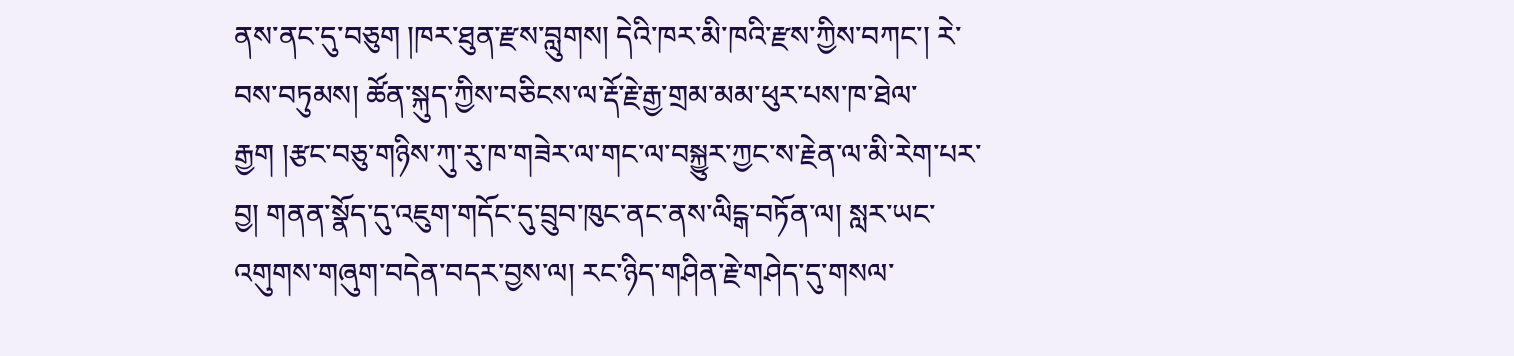ནས་ནང་དུ་བཅུག །ཁར་ཐུན་རྫས་བླུགས། དེའི་ཁར་མི་ཁའི་རྫས་ཀྱིས་བཀང་། རེ་བས་བཏུམས། ཚོན་སྐུད་ཀྱིས་བཅིངས་ལ་རྡོ་རྗེ་རྒྱ་གྲམ་མམ་ཕུར་པས་ཁ་ཐེལ་རྒྱག །རྩང་བཅུ་གཉིས་ཀུ་རུ་ཁ་གཟེར་ལ་གང་ལ་བསྐྱུར་ཀྱང་ས་རྗེན་ལ་མི་རེག་པར་བྱ། གནན་སྣོད་དུ་འཇུག་གདོང་དུ་བྲུབ་ཁུང་ནང་ནས་ལིངྒ་བཏོན་ལ། སླར་ཡང་འགུགས་གཞུག་བདེན་བདར་བྱས་ལ། རང་ཉིད་གཤིན་རྗེ་གཤེད་དུ་གསལ་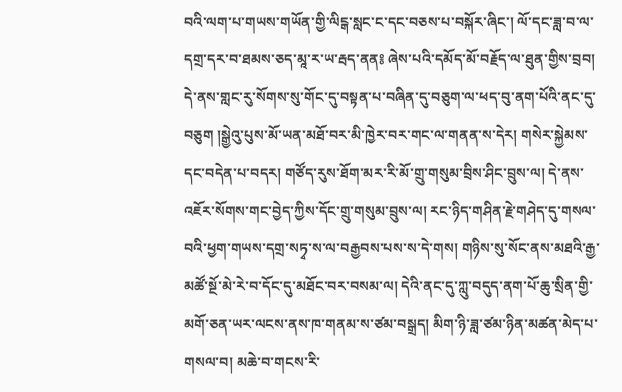བའི་ལག་པ་གཡས་གཡོན་གྱི་ལིངྒ་སླང་ང་དང་བཅས་པ་བསྐོར་ཞིང་། ལོ་དང་ཟླ་བ་ལ་དགྲ་དར་བ་ཐམས་ཅད་མཱ་ར་ཡ་རྦད་ནན༔ ཞེས་པའི་དམོད་མོ་བརྗོད་ལ་ཐུན་གྱིས་བྲབ། དེ་ནས་གླང་རུ་སོགས་སུ་གོང་དུ་བསྟན་པ་བཞིན་དུ་བཅུག་ལ་ཕད་བུ་ནག་པོའི་ནང་དུ་བཅུག །སྒྱེའུ་པུས་མོ་ཡན་མཐོ་བར་མི་ཁྱེར་བར་གང་ལ་གནན་ས་དེར། གསེར་སྐྱེམས་དང་བདེན་པ་བདར། གཙོད་རུས་ཐོག་མར་རི་མོ་གྲུ་གསུམ་བྲིས་ཤིང་བྲུས་ལ། དེ་ནས་འཇོར་སོགས་གང་བྱེད་ཀྱིས་དོང་གྲུ་གསུམ་བྲུས་ལ། རང་ཉིད་གཤིན་རྗེ་གཤེད་དུ་གསལ་བའི་ཕྱག་གཡས་དགྲ་སཏྭ་ས་ལ་བརྒྱབས་པས་ས་དེ་གས། གཉིས་སུ་སོང་ནས་མཐའི་རྒྱ་མཚོ་སྔོ་མེ་རེ་བ་དོང་དུ་མཐོང་བར་བསམ་ལ། དེའི་ནང་དུ་ཀླུ་བདུད་ནག་པོ་ཆུ་སྲིན་གྱི་མགོ་ཅན་ཡར་ལངས་ནས་ཁ་གནམ་ས་ཙམ་བསྒྲད། མིག་ཉི་ཟླ་ཙམ་ཉིན་མཚན་མེད་པ་གསལ་བ། མཆེ་བ་གངས་རི་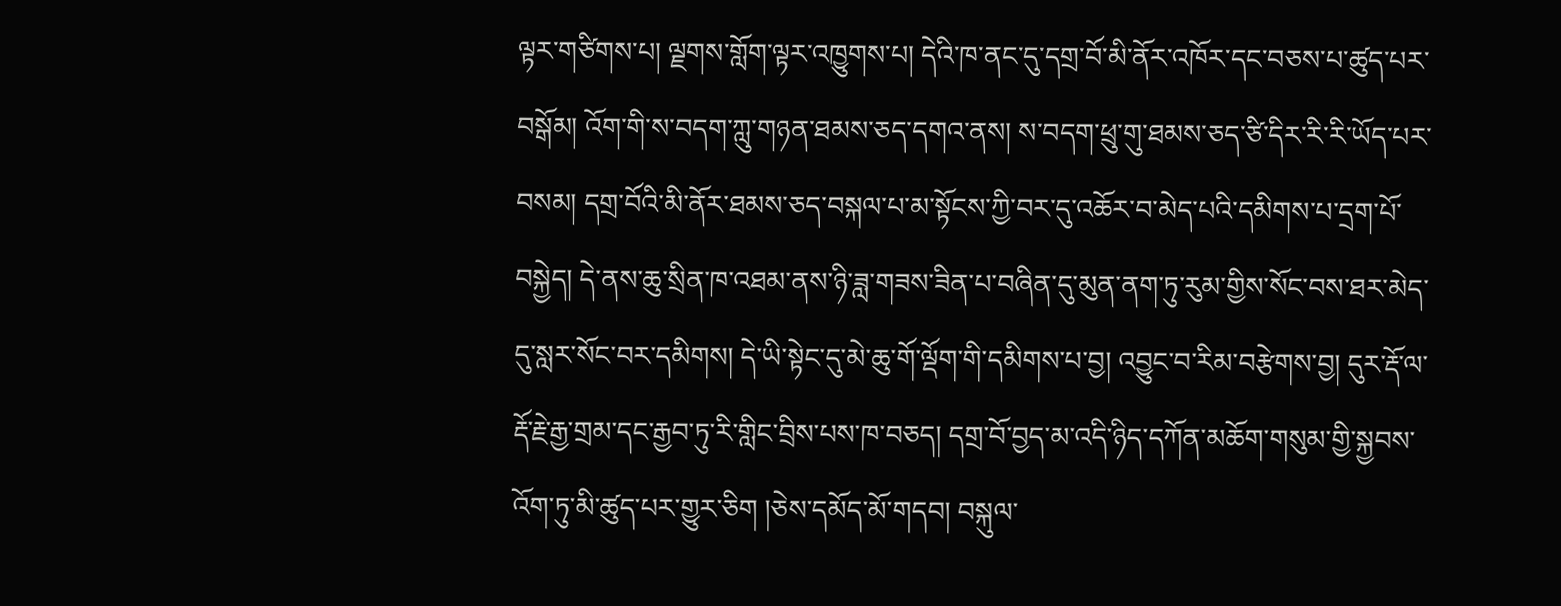ལྟར་གཙིགས་པ། ལྗགས་གློག་ལྟར་འཁྱུགས་པ། དེའི་ཁ་ནང་དུ་དགྲ་བོ་མི་ནོར་འཁོར་དང་བཅས་པ་ཚུད་པར་བསྒོམ། འོག་གི་ས་བདག་ཀླུ་གཉན་ཐམས་ཅད་དགའ་ནས། ས་བདག་ཕྲུ་གུ་ཐམས་ཅད་ཙི་དིར་རི་རི་ཡོད་པར་བསམ། དགྲ་བོའི་མི་ནོར་ཐམས་ཅད་བསྐལ་པ་མ་སྟོངས་ཀྱི་བར་དུ་འཆོར་བ་མེད་པའི་དམིགས་པ་དྲག་པོ་བསྐྱེད། དེ་ནས་ཆུ་སྲིན་ཁ་འཐམ་ནས་ཉི་ཟླ་གཟས་ཟིན་པ་བཞིན་དུ་མུན་ནག་ཏུ་རུམ་གྱིས་སོང་བས་ཐར་མེད་དུ་སླར་སོང་བར་དམིགས། དེ་ཡི་སྟེང་དུ་མེ་ཆུ་གོ་ལྡོག་གི་དམིགས་པ་བྱ། འབྱུང་བ་རིམ་བརྩེགས་བྱ། དུར་རྡོ་ལ་རྡོ་རྗེ་རྒྱ་གྲམ་དང་རྒྱབ་ཏུ་རི་གླིང་བྲིས་པས་ཁ་བཅད། དགྲ་བོ་བྱད་མ་འདི་ཉིད་དཀོན་མཆོག་གསུམ་གྱི་སྐྱབས་འོག་ཏུ་མི་ཚུད་པར་གྱུར་ཅིག །ཅེས་དམོད་མོ་གདབ། བསྐུལ་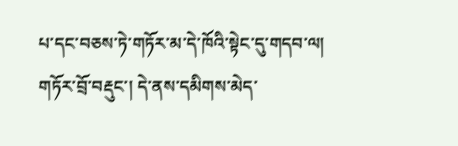པ་དང་བཅས་ཏེ་གཏོར་མ་དེ་ཁོའི་སྟེང་དུ་གདབ་ལ། གཏོར་བྲོ་བརྡུང་། དེ་ནས་དམིགས་མེད་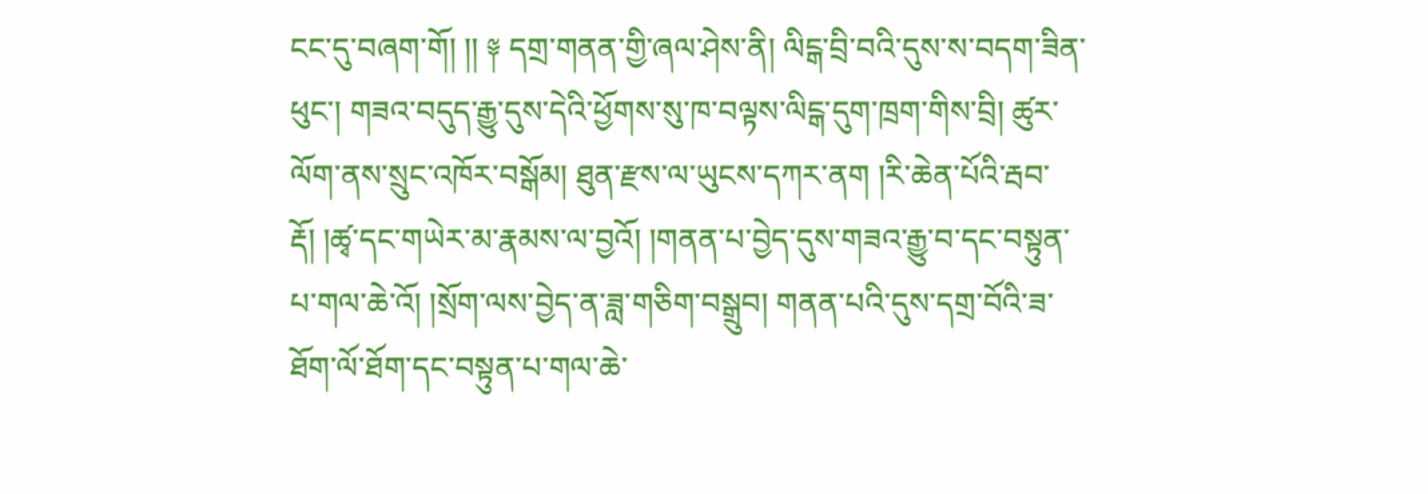ངང་དུ་བཞག་གོ། །། ༈ དགྲ་གནན་གྱི་ཞལ་ཤེས་ནི། ལིངྒ་བྲི་བའི་དུས་ས་བདག་ཟིན་ཕུང་། གཟའ་བདུད་རྒྱུ་དུས་དེའི་ཕྱོགས་སུ་ཁ་བལྟས་ལིངྒ་དུག་ཁྲག་གིས་བྲི། ཚུར་ལོག་ནས་སྲུང་འཁོར་བསྒོམ། ཐུན་རྫས་ལ་ཡུངས་དཀར་ནག །རི་ཆེན་པོའི་རྦབ་རྡོ། །ཚྭ་དང་གཡེར་མ་རྣམས་ལ་བྱའོ། །གནན་པ་བྱེད་དུས་གཟའ་རྒྱུ་བ་དང་བསྟུན་པ་གལ་ཆེ་འོ། །སྲོག་ལས་བྱེད་ན་ཟླ་གཅིག་བསྒྲུབ། གནན་པའི་དུས་དགྲ་བོའི་ཟ་ཐོག་ལོ་ཐོག་དང་བསྟུན་པ་གལ་ཆེ་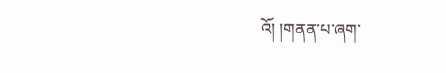འོ། །གནན་པ་ཞག་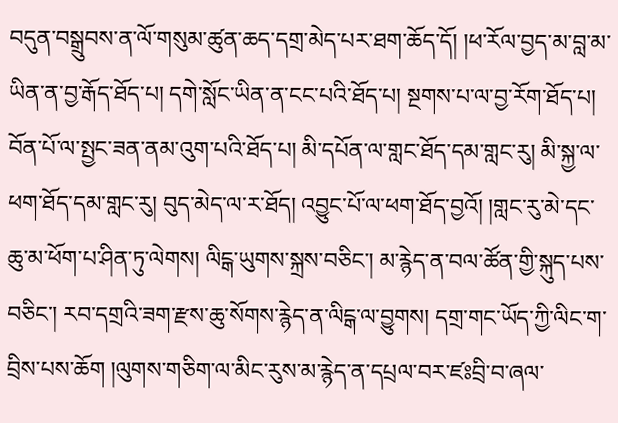བདུན་བསྒྲུབས་ན་ལོ་གསུམ་ཚུན་ཆད་དགྲ་མེད་པར་ཐག་ཆོད་དོ། །ཕ་རོལ་བྱད་མ་བླ་མ་ཡིན་ན་བྱ་རྒོད་ཐོད་པ། དགེ་སློང་ཡིན་ན་ངང་པའི་ཐོད་པ། སྔགས་པ་ལ་བྱ་རོག་ཐོད་པ། བོན་པོ་ལ་སྤྱང་ཟན་ནམ་འུག་པའི་ཐོད་པ། མི་དཔོན་ལ་གླང་ཐོད་དམ་གླང་རུ། མི་སྐྱ་ལ་ཕག་ཐོད་དམ་གླང་རུ། བུད་མེད་ལ་ར་ཐོད། འབྱུང་པོ་ལ་ཕག་ཐོད་བྱའོ། །གླང་རུ་མེ་དང་ཆུ་མ་ཕོག་པ་ཤིན་ཏུ་ལེགས། ལིངྒ་ཡུགས་སྐྲས་བཅིང་། མ་རྙེད་ན་བལ་ཚོན་གྱི་སྐུད་པས་བཅིང་། རབ་དགྲའི་ཟག་རྫས་ཆུ་སོགས་རྙེད་ན་ལིངྒ་ལ་བྱུགས། དགྲ་གང་ཡོད་ཀྱི་ལིང་ག་བྲིས་པས་ཆོག །ལུགས་གཅིག་ལ་མིང་རུས་མ་རྙེད་ན་དཔྲལ་བར་ཛཿབྲི་བ་ཞལ་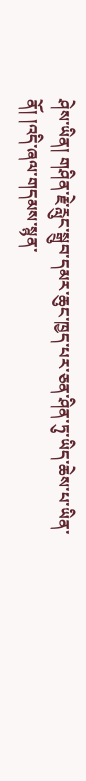ཤེས་ཡིན། གཤིན་རྗེ་རླུང་སྒྲུབ་དམར་ཆུང་ཁྱད་པར་ཅན་ཤིན་ཏུ་ཡིད་ཆེས་པ་ཡིན་ནོ། །འདི་ཞལ་གདམས་སྙན་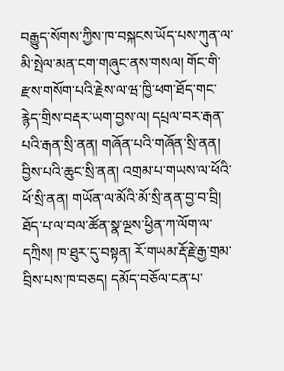བརྒྱུད་སོགས་ཀྱིས་ཁ་བསྐངས་ཡོད་པས་ཀུན་ལ་མི་སྤེལ་མན་ངག་གཞུང་ནས་གསལ། གོང་གི་རྫས་གསོག་པའི་རྗེས་ལ་ཝ་ཁྱི་ཕག་ཐོད་གང་རྙེད་གྲིས་བརྡར་ཡག་བྱས་ལ། དཔྲལ་བར་རྒན་པའི་རྒན་སྲི་ནན། གཞོན་པའི་གཞོན་སྲི་ནན། བྱིས་པའི་ཆུང་སྲི་ནན། འགྲམ་པ་གཡས་ལ་ཕོའི་ཕོ་སྲི་ནན། གཡོན་ལ་མོའི་མོ་སྲི་ནན་བྱ་བ་བྲི། ཐོད་པ་ལ་བལ་ཚོན་སྣ་ལྔས་ཕྱིན་ཀ་ལོག་ལ་དཀྲིས། ཁ་ཐུར་དུ་བསྟན། རོ་གཡམ་རྡོ་རྗེ་རྒྱ་གྲམ་བྲིས་པས་ཁ་བཅད། དམོད་བཅོལ་ངན་པ་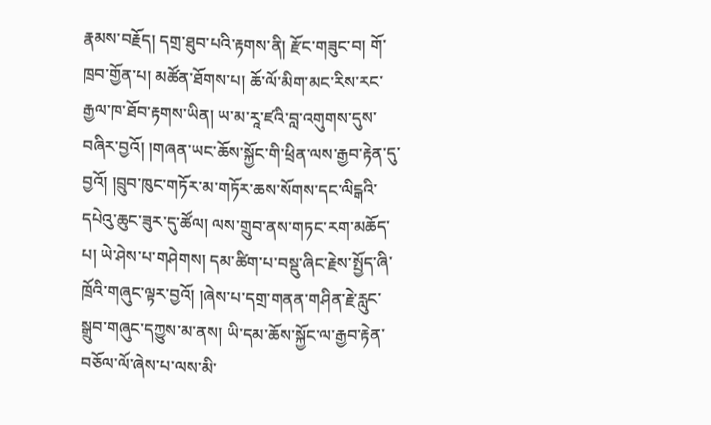རྣམས་བརྗོད། དགྲ་ཐུབ་པའི་རྟགས་ནི། རྫོང་གཟུང་བ། གོ་ཁྲབ་གྱོན་པ། མཚོན་ཐོགས་པ། ཆོ་ལོ་མིག་མང་རིས་རང་རྒྱལ་ཁ་ཐོབ་རྟགས་ཡིན། ཡ་མ་རཱ་ཛའི་བླ་འགུགས་དུས་བཞིར་བྱའོ། །གཞན་ཡང་ཆོས་སྐྱོང་གི་ཕྲིན་ལས་རྒྱབ་རྟེན་དུ་བྱའོ། །བྲུབ་ཁུང་གཏོར་མ་གཏོར་ཆས་སོགས་དང་ལིངྒའི་དཔེའུ་ཆུང་ཟུར་དུ་ཚོལ། ལས་གྲུབ་ནས་གཏང་རག་མཆོད་པ། ཡེ་ཤེས་པ་གཤེགས། དམ་ཚིག་པ་བསྡུ་ཞིང་རྗེས་སྤྱོད་ཞི་ཁྲོའི་གཞུང་ལྟར་བྱའོ། །ཞེས་པ་དགྲ་གནན་གཤིན་རྗེ་རླུང་སྒྲུབ་གཞུང་དཀྱུས་མ་ནས། ཡི་དམ་ཆོས་སྐྱོང་ལ་རྒྱབ་རྟེན་བཅོལ་ལོ་ཞེས་པ་ལས་མི་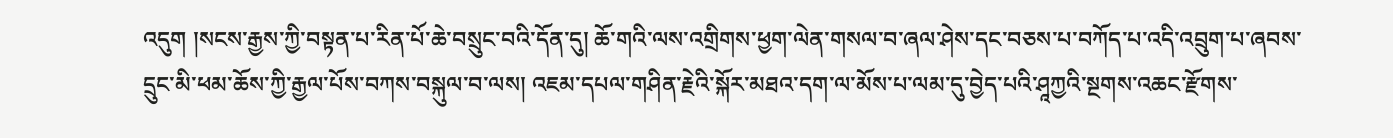འདུག །སངས་རྒྱས་ཀྱི་བསྟན་པ་རིན་པོ་ཆེ་བསྲུང་བའི་དོན་དུ། ཆོ་གའི་ལས་འགྲིགས་ཕྱག་ལེན་གསལ་བ་ཞལ་ཤེས་དང་བཅས་པ་བཀོད་པ་འདི་འབྲུག་པ་ཞབས་དྲུང་མི་ཕམ་ཆོས་ཀྱི་རྒྱལ་པོས་བཀས་བསྐུལ་བ་ལས། འཇམ་དཔལ་གཤིན་རྗེའི་སྐོར་མཐའ་དག་ལ་མོས་པ་ལམ་དུ་བྱེད་པའི་ཤཱཀྱའི་སྔགས་འཆང་རྫོགས་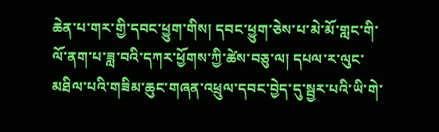ཆེན་པ་གར་གྱི་དབང་ཕྱུག་གིས། དབང་ཕྱུག་ཅེས་པ་མེ་མོ་གླང་གི་ལོ་ནག་པ་ཟླ་བའི་དཀར་ཕྱོགས་ཀྱི་ཚེས་བཅུ་ལ། དཔལ་ར་ལུང་མཐིལ་པའི་གཟིམ་ཆུང་གཞན་འཕྲུལ་དབང་བྱེད་དུ་སྦྱར་པའི་ཡི་གེ་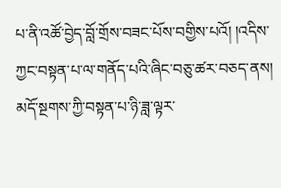པ་ནི་འཚོ་བྱེད་བློ་གྲོས་བཟང་པོས་བགྱིས་པའོ། །འདིས་ཀྱང་བསྟན་པ་ལ་གནོད་པའི་ཞིང་བཅུ་ཚར་བཅད་ནས། མདོ་སྔགས་ཀྱི་བསྟན་པ་ཉི་ཟླ་ལྟར་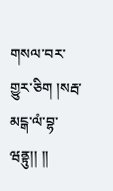གསལ་བར་གྱུར་ཅིག །སརྦ་མངྒ་ལཾ་བྷ་ཝནྟུ།། །།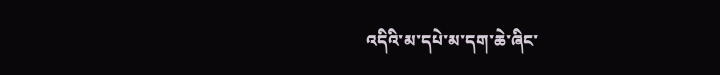འདིའི་མ་དཔེ་མ་དག་ཆེ་ཞིང་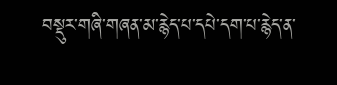བསྡུར་གཞི་གཞན་མ་རྙེད་པ་དཔེ་དག་པ་རྙེད་ན་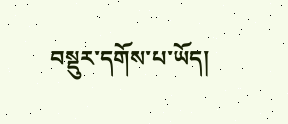བསྡུར་དགོས་པ་ཡོད།